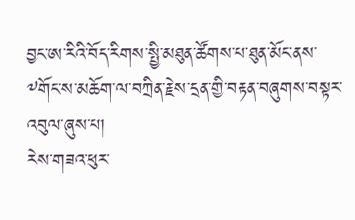བྱང་ཨ་རིའི་བོད་རིགས་སྤྱི་མཐུན་ཚོགས་པ་ཐུན་མོང་ནས་༸གོང་ས་མཆོག་ལ་བཀྲིན་རྗེས་དྲན་གྱི་བརྟན་བཞུགས་བསྟར་འབུལ་ཞུས་པ།
རེས་གཟའ་ཕུར་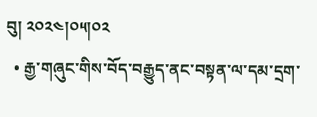བུ། ༢༠༢༤།༠༥།༠༢
  • རྒྱ་གཞུང་གིས་བོད་བརྒྱུད་ནང་བསྟན་ལ་དམ་དྲག་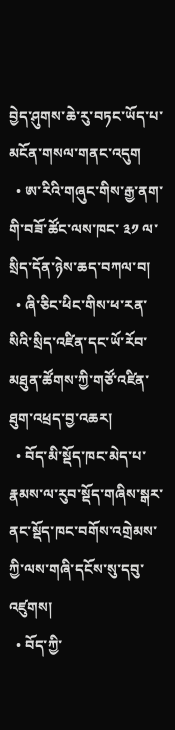བྱེད་ཤུགས་ཆེ་རུ་བཏང་ཡོད་པ་མངོན་གསལ་གནང་འདུག
  • ཨ་རིའི་གཞུང་གིས་རྒྱ་ནག་གི་བཟོ་ཚོང་ལས་ཁང་ ༣༡ ལ་སྲིད་དོན་ཉེས་ཆད་བཀལ་བ།
  • ཞི་ཅིང་ཕིང་གིས་ཕ་རན་སིའི་སྲིད་འཛིན་དང་ཡོ་རོབ་མཐུན་ཚོགས་ཀྱི་གཙོ་འཛིན་ཐུག་འཕྲད་བྱ་འཆར།
  • བོད་མི་སྡོད་ཁང་མེད་པ་རྣམས་ལ་རུབ་སྡོད་གཞིས་སྒར་ནང་སྡོད་ཁང་བགོས་འགྲེམས་ཀྱི་ལས་གཞི་དངོས་སུ་དབུ་འཛུགས།
  • བོད་ཀྱི་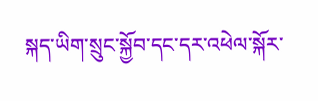སྐད་ཡིག་སྲུང་སྐྱོབ་དང་དར་འཕེལ་སྐོར་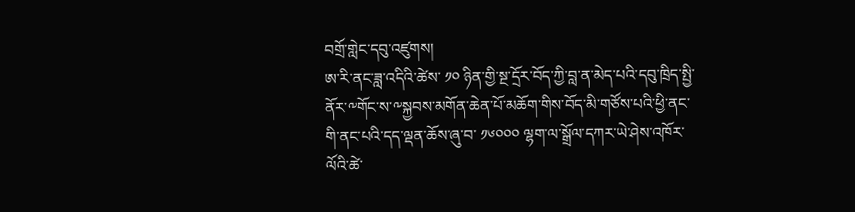བགྲོ་གླེང་དབུ་འཛུགས།
ཨ་རི་ནང་ཟླ་འདིའི་ཚེས་ ༡༠ ཉིན་གྱི་སྔ་དྲོར་བོད་ཀྱི་བླ་ན་མེད་པའི་དབུ་ཁྲིད་སྤྱི་ནོར་༸གོང་ས་༸སྐྱབས་མགོན་ཆེན་པོ་མཆོག་གིས་བོད་མི་གཙོས་པའི་ཕྱི་ནང་གི་ནང་པའི་དད་ལྡན་ཆོས་ཞུ་བ་ ༡༦༠༠༠ ལྷག་ལ་སྒྲོལ་དཀར་ཡེ་ཤེས་འཁོར་ལོའི་ཚེ་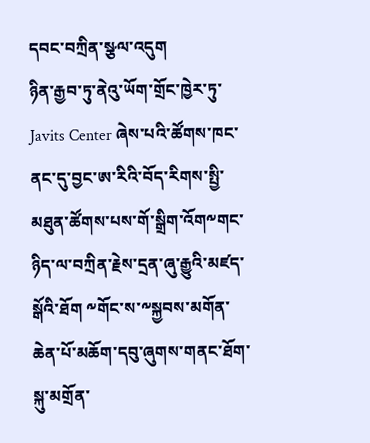དབང་བཀྲིན་སྩལ་འདུག
ཉིན་རྒྱབ་ཏུ་ནེའུ་ཡོག་གྲོང་ཁྱེར་ཏུ་ Javits Center ཞེས་པའི་ཚོགས་ཁང་ནང་དུ་བྱང་ཨ་རིའི་བོད་རིགས་སྤྱི་མཐུན་ཚོགས་པས་གོ་སྒྲིག་འོག༸གང་ཉིད་ལ་བཀྲིན་རྗེས་དྲན་ཞུ་རྒྱུའི་མཛད་སྒོའི་ཐོག ༸གོང་ས་༸སྐྱབས་མགོན་ཆེན་པོ་མཆོག་དབུ་ཞུགས་གནང་ཐོག་སྐུ་མགྲོན་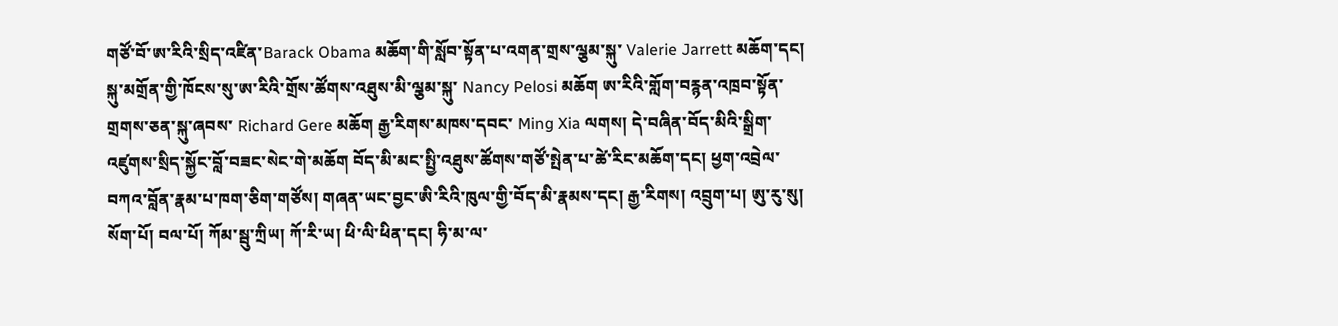གཙོ་བོ་ཨ་རིའི་སྲིད་འཛིན་Barack Obama མཆོག་གི་སློབ་སྟོན་པ་འགན་གྲས་ལྕམ་སྐུ་ Valerie Jarrett མཆོག་དང། སྐུ་མགྲོན་གྱི་ཁོངས་སུ་ཨ་རིའི་གྲོས་ཚོགས་འཐུས་མི་ལྕམ་སྐུ་ Nancy Pelosi མཆོག ཨ་རིའི་གློག་བརྙན་འཁྲབ་སྟོན་གྲགས་ཅན་སྐུ་ཞབས་ Richard Gere མཆོག རྒྱ་རིགས་མཁས་དབང་ Ming Xia ལགས། དེ་བཞིན་བོད་མིའི་སྒྲིག་འཛུགས་སྲིད་སྐྱོང་བློ་བཟང་སེང་གེ་མཆོག བོད་མི་མང་སྤྱི་འཐུས་ཚོགས་གཙོ་སྤེན་པ་ཚེ་རིང་མཆོག་དང། ཕྱག་འབྲེལ་བཀའ་བློན་རྣམ་པ་ཁག་ཅིག་གཙོས། གཞན་ཡང་བྱང་ཨི་རིའི་ཁུལ་གྱི་བོད་མི་རྣམས་དང། རྒྱ་རིགས། འབྲུག་པ། ཨུ་རུ་སུ། སོག་པོ། བལ་པོ། ཀོམ་སྦུ་ཀྲིཡ། ཀོ་རི་ཡ། ཕི་ལི་ཕིན་དང། ཧི་མ་ལ་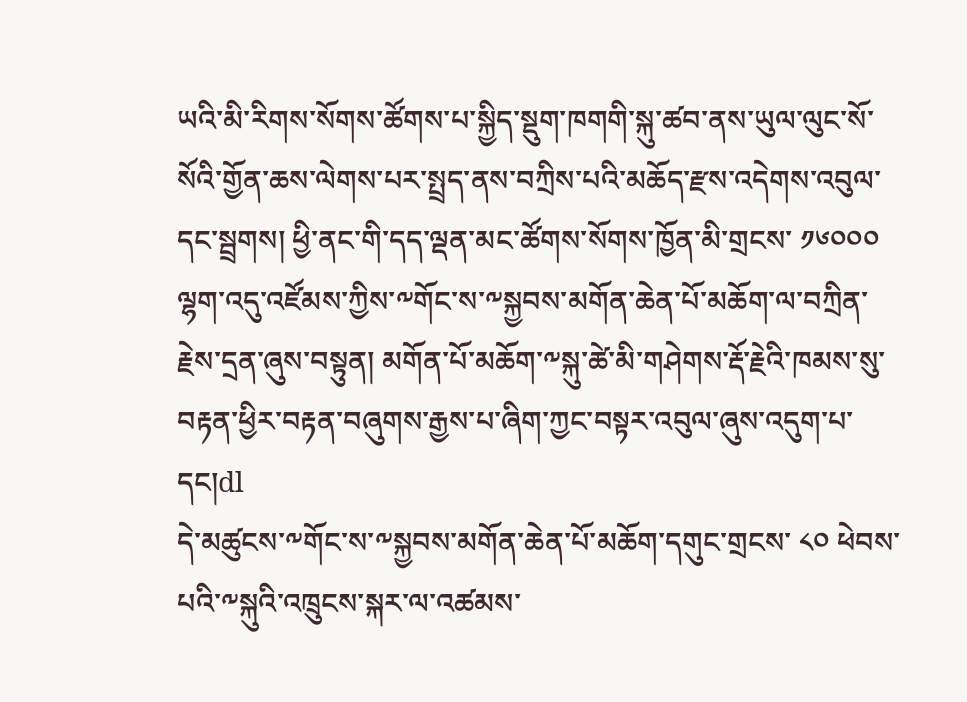ཡའི་མི་རིགས་སོགས་ཚོགས་པ་སྐྱིད་སྡུག་ཁགགི་སྐུ་ཚབ་ནས་ཡུལ་ལུང་སོ་སོའི་གྱོན་ཆས་ལེགས་པར་སྤྲད་ནས་བཀྲིས་པའི་མཆོད་རྫས་འདེགས་འབུལ་དང་སྦྲགས། ཕྱི་ནང་གི་དད་ལྡན་མང་ཚོགས་སོགས་ཁྱོན་མི་གྲངས་ ༡༦༠༠༠ ལྷག་འདུ་འཛོམས་ཀྱིས་༸གོང་ས་༸སྐྱབས་མགོན་ཆེན་པོ་མཆོག་ལ་བཀྲིན་རྗེས་དྲན་ཞུས་བསྟུན། མགོན་པོ་མཆོག་༸སྐུ་ཚེ་མི་གཤེགས་རྡོ་རྗེའི་ཁམས་སུ་བརྟན་ཕྱིར་བརྟན་བཞུགས་རྒྱས་པ་ཞིག་ཀྱང་བསྟར་འབུལ་ཞུས་འདུག་པ་དང།dl
དེ་མཚུངས་༸གོང་ས་༸སྐྱབས་མགོན་ཆེན་པོ་མཆོག་དགུང་གྲངས་ ༨༠ ཕེབས་པའི་༸སྐུའི་འཁྲུངས་སྐར་ལ་འཚམས་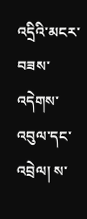འདྲིའི་མངར་བཟས་འདེགས་འབུལ་དང་འབྲེལ། ས་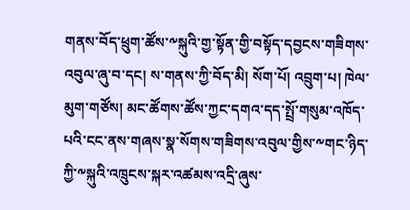གནས་བོད་ཕྲུག་ཚོས་༸སྐུའི་གྱ་སྟོན་གྱི་བསྟོད་དབྱངས་གཟིགས་འབུལ་ཞུ་བ་དང། ས་གནས་ཀྱི་བོད་མི། སོག་པོ། འབྲུག་པ། ཁེལ་མུག་གཙོས། མང་ཚོགས་ཚོས་ཀྱང་དགའ་དད་སྤྲོ་གསུམ་འཁོད་པའི་ངང་ནས་གཞས་སྣ་སོགས་གཟིགས་འབུལ་གྱིས་༸གང་ཉིད་ཀྱི་༸སྐུའི་འཁྲུངས་སྐར་འཚམས་འདྲི་ཞུས་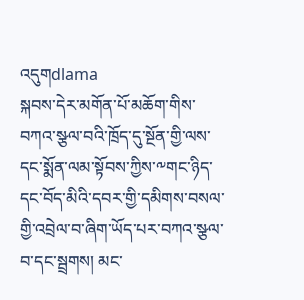འདུགdlama
སྐབས་དེར་མགོན་པོ་མཆོག་གིས་བཀའ་སྩལ་བའི་ཁྲོད་དུ་སྔོན་གྱི་ལས་དང་སྨོན་ལམ་སྟོབས་ཀྱིས་༸གང་ཉིད་དང་བོད་མིའི་དབར་གྱི་དམིགས་བསལ་གྱི་འབྲེལ་བ་ཞིག་ཡོད་པར་བཀའ་སྩལ་བ་དང་སྦྲགས། མང་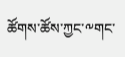ཚོགས་ཚོས་ཀྱང་༸གང་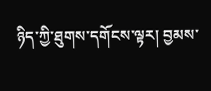ཉིད་ཀྱི་ཐུགས་དགོངས་ལྟར། བྱམས་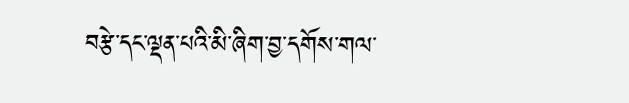བརྩེ་དང་ལྡན་པའི་མི་ཞིག་བྱ་དགོས་གལ་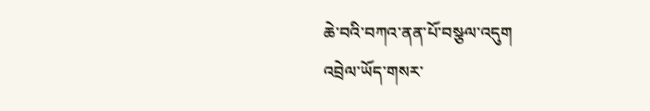ཆེ་བའི་བཀའ་ནན་པོ་བསྩལ་འདུག
འབྲེལ་ཡོད་གསར་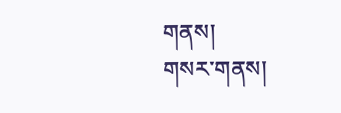གནས།
གསར་གནས།